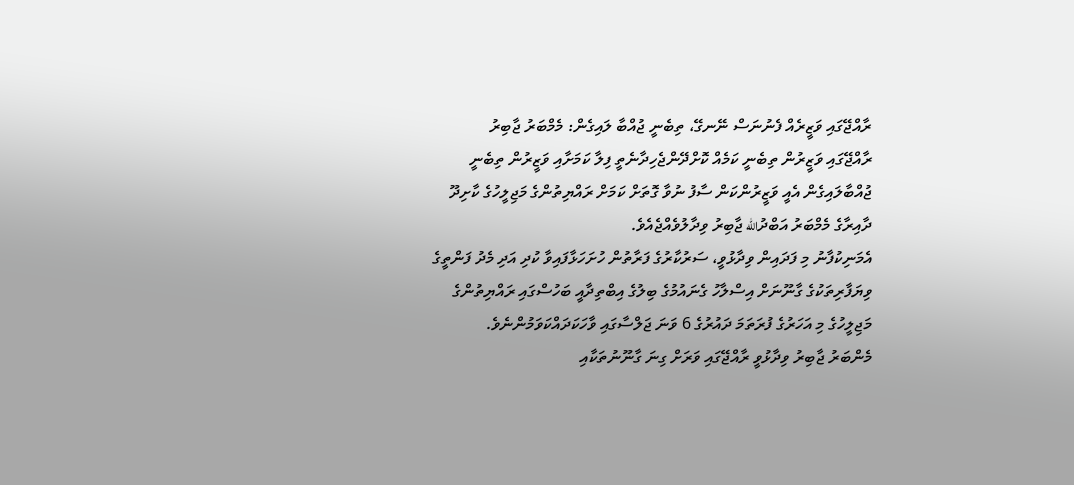ރާއްޖޭގައި ވަޒީރެއް ފެނުނަސް ނޭނގޭ، ތިބެނީ ޖުއްބާ ލައިގެން: މެމްބަރު ޖާބިރު
ރާއްޖޭގައި ވަޒީރުން ތިބެނީ ކަމެއް ކޮށްދޭންޖެހިދާނެތީ ފިލާ ކަމަށާއި ވަޒީރުން ތިބެނީ ޖުއްބާލައިގެން އެއީ ވަޒީރުންކަން ސާފު ނުވާ ގޮތަށް ކަމަށް ރައްޔިތުންގެ މަޖިލީހުގެ ކާށިދޫ ދާއިރާގެ މެމްބަރު އަބްދުالله ޖާބިރު ވިދާލުވެއްޖެއެވެ.
އެމަނިކުފާނު މި ފަދައިން ވިދާޅުވީ، ސަރުކާރުގެ ފަރާތުން ހުށަހަޅާފައިވާ ކުދި އަދި މެދު ފަންތީގެ ވިޔަފާރިތަކުގެ ގާނޫނަށް އިސްލާހު ގެނައުމުގެ ބިލުގެ އިބްތިދާއީ ބަހުސްގައި ރައްޔިތުންގެ މަޖިލީހުގެ މި އަހަރުގެ ފުރަތަމަ ދައުރުގެ 6 ވަނަ ޖަލްސާގައި ވާހަކަދައްކަވަމުންނެވެ.
މެންބަރު ޖާބިރު ވިދާޅުވީ ރާއްޖޭގައި ވަރަށް ގިނަ ގާނޫނުތަކާއި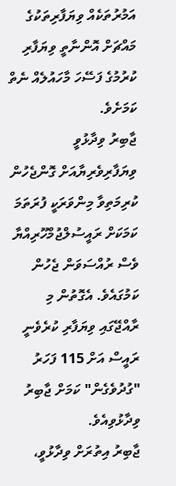އަމުރުތަކެއް ވިޔަފާރިތަކުގެ މައްޗަށް އޮންނާތީ ވިޔަފާރި ކުރުމުގެ ފަސޭހަ މާހައުލެއް ނެތް ކަމަށެވެ.
ޖާބިރު ވިދާޅުވީ ވިޔަފާރިވެރިޔާއަށް ގޮންޖެހުން ކުރިމަތިވާ މިންވަރަކީ ފުރަތަމަ ކަމަކަށް ރައީސުލްޖުމްހޫރިއްޔާ ވެސް ރުއްސަވަން ޖެހުން ކަމުގައެވެ. އެގޮތުން މި ރާއްޖޭގައި ވިޔަފާރި ކުރެވެނީ ރައީސް އަށް 115 ފަހަރު "ގުދުވެގެން" ކަމަށް ޖާބިރު ވިދާޅުވިއެވެ.
ޖާބިރު އިތުރަށް ވިދާޅުވީ،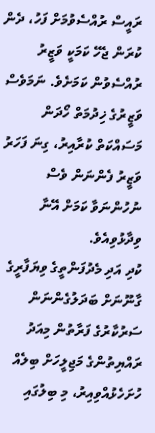ރައީސް ރުއްސެވުމަށް ފަހު، ދެން ކުރަން ޖެހޭ ކަމަކީ ވަޒީރު ރުއްސެވުން ކަމަށެވެ. ނަމަވެސް ވަޒީރުގެ ޚިދުމަތް ހޯދަން މަސައްކަތް ކުރާއިރު، ގިނަ ފަހަރު ވަޒީރު ފެންނަން ވެސް ނުހުންނަވާ ކަމަށް އޭނާ ވިދާޅުވިއެވެ.
ކުދި އަދި މެދުފަންތީގެ ވިޔަފާރީގެ ގާނޫނަށް ބަދަލުގެންނަން ސަރުކާރުގެ ފަރާތުން މިއަދު ރައްޔިތުންގެ މަޖިލީހަށް ބިލެއް ހުށަހެޅުއްވިއިރު، މި ބިލުގައި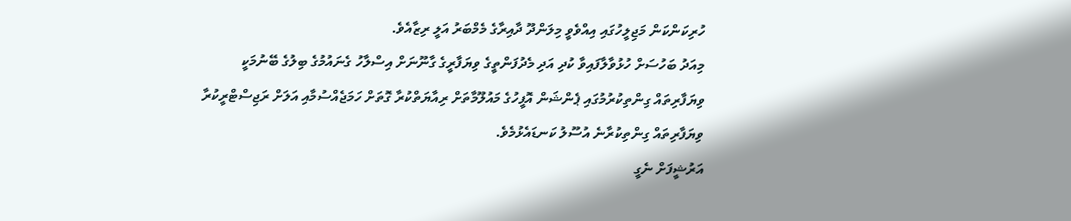ހުރިކަންކަން މަޖިލީހުގައި އިއްވެވީ މިލަންދޫ ދާއިރާގެ މެމްބަރު އަލީ ރިޒާއެވެ.
މިއަދު ބަހުސަށް ހުޅުވާލާފައިވާ ކުދި އަދި މެދުފަންތީގެ ވިޔަފާރީގެ ގާނޫނަށް އިސްލާހު ގެނައުމުގެ ބިލުގެ ބޭނުމަކީ ވިޔަފާރިތައް ގިންތިކުރުމުގައި ޕެންޝަން އޮފީހުގެ މައުލޫމާތަށް ރިއާޔަތްކުރާ ގޮތަށް ހަމަޖެއްސުމާއި އަލަށް ރަޖިސްޓްރީކުރާ ވިޔަފާރިތައް ގިންތިކުރާނެ އުސޫލު ކަނޑައެޅުމެވެ.
އަރުޝީފަށް ނެގީ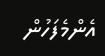އެންމެފަހުން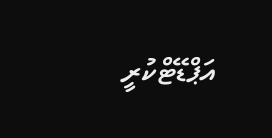އަޕްޑޭޓްކުރީ